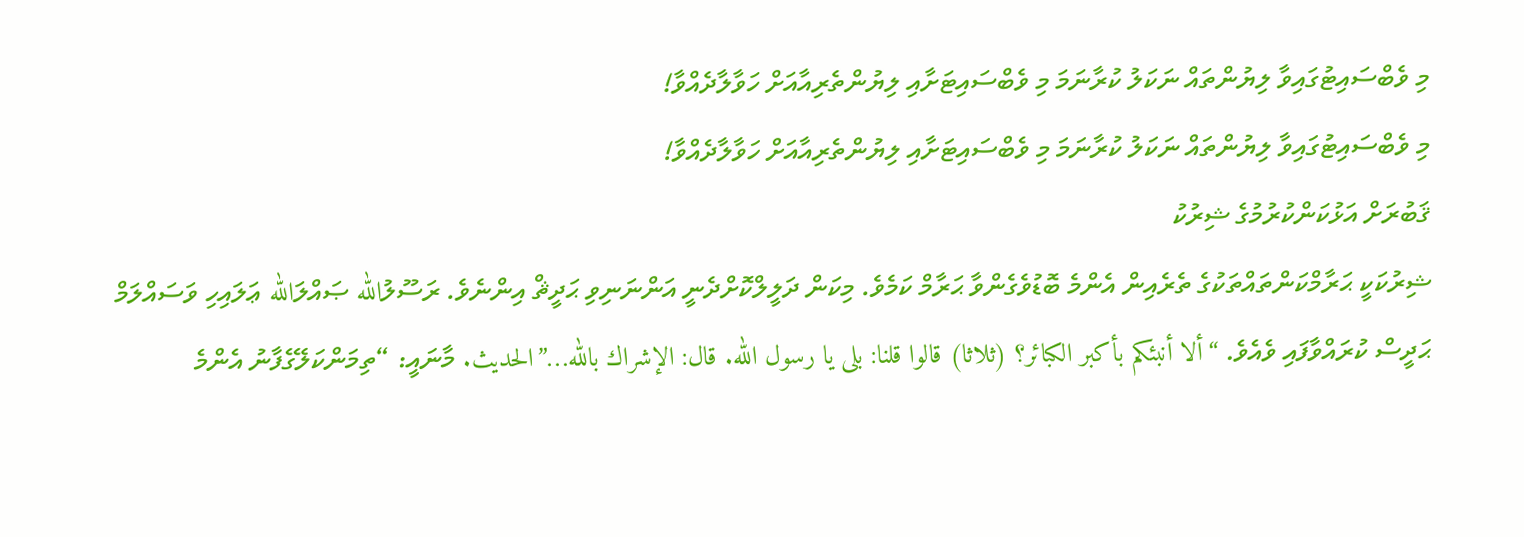މި ވެބްސައިޓުގައިވާ ލިޔުންތައް ނަކަލު ކުރާނަމަ މި ވެބްސައިޓަށާއި ލިޔުންތެރިއާއަށް ހަވާލާދެއްވާ!
މި ވެބްސައިޓުގައިވާ ލިޔުންތައް ނަކަލު ކުރާނަމަ މި ވެބްސައިޓަށާއި ލިޔުންތެރިއާއަށް ހަވާލާދެއްވާ!
ޤަބުރަށް އަޅުކަންކުރުމުގެ ޝިރުކު
ޝިރުކަކީ ޙަރާމްކަންތައްތަކުގެ ތެރެއިން އެންމެ ބޮޑުވެގެންވާ ޙަރާމް ކަމެވެ. މިކަން ދަލީލްކޮށްދެނީ އަންނަނިވި ޙަދީޘް އިންނެވެ. ރަސޫލުالله ޞައްލަالله ޢަލައިހި ވަސައްލަމް ޙަދީސް ކުރައްވާފައި ވެއެވެ. “ألا أنبئكم بأكبر الكبائر؟ (ثلاثا) قالوا قلنا: بلى يا رسول الله. قال: الإشراك بالله…”الحديث. މާނައީ: “ތިމަންކަލޭގެފާނު އެންމެ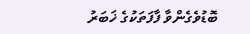ބޮޑުވެގެންވާ ފާފަތަކުގެ ޚަބަރު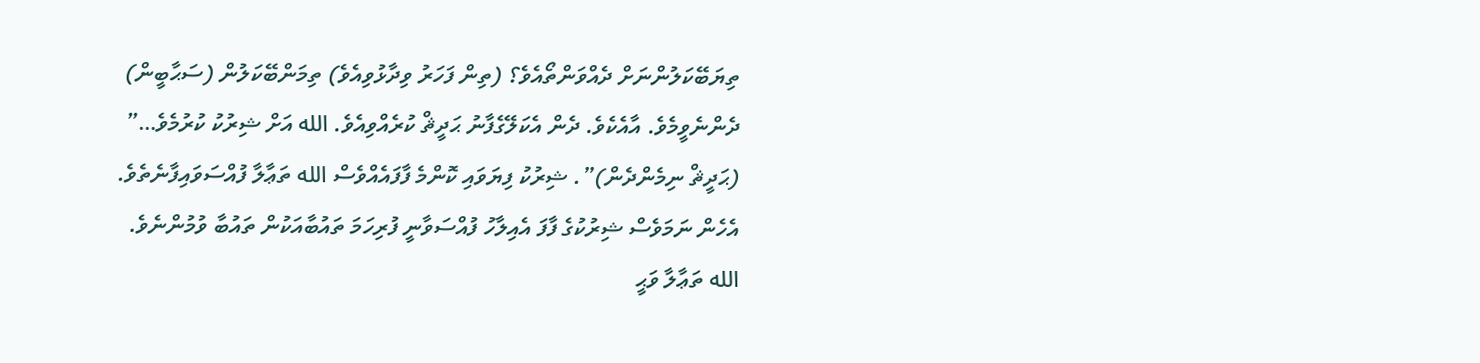ތިޔަބޭކަލުންނަށް ދެއްވަންތޯއެވެ؟ (ތިން ފަހަރު ވިދާޅުވިއެވެ) ތިމަންބޭކަލުން (ސަޙާބީން) ދެންނެވީމެވެ. އާއެކެވެ. ދެން އެކަލޭގެފާނު ޙަދީޘް ކުރެއްވިއެވެ. الله އަށް ޝިރުކު ކުރުމެވެ…” (ޙަދީޘް ނިމެންދެން)”. ޝިރުކު ފިޔަވައި ކޮންމެ ފާފައެއްވެސް الله ތަޢާލާ ފުއްސަވައިފާނެތެވެ. އެހެން ނަމަވެސް ޝިރުކުގެ ފާފަ އެއިލާހު ފުއްސަވާނީ ފުރިހަމަ ތައުބާއަކުން ތައުބާ ވުމުންނެވެ. الله ތަޢާލާ ވަޙީ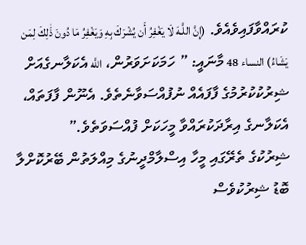ކުރައްވާފައިވެއެވެ. (إِنَّ اللَّـهَ لَا يَغْفِرُ أَن يُشْرَكَ بِهِ وَيَغْفِرُ مَا دُونَ ذَٰلِكَ لِمَن يَشَاءُ) النساء 48 މާނައީ: ” ހަމަކަށަވަރުން، اللَّه އެކަލާނގެއަށް ޝިރުކުކުރުމުގެ ފާފައެއް ނުފުއްސަވާނެތެވެ. އެނޫން ފާފަތައް، އެކަލާނގެ އިރާދަކުރައްވާ މީހަކަށް ފުއްސަވަތެވެ.”
ޝިރުކުގެ ތެރޭގައި މީހާ އިސްލާމްދީނުގެ މިއްލަތުން ބޭރުކޮށްލާ ބޮޑު ޝިރުކުވެސް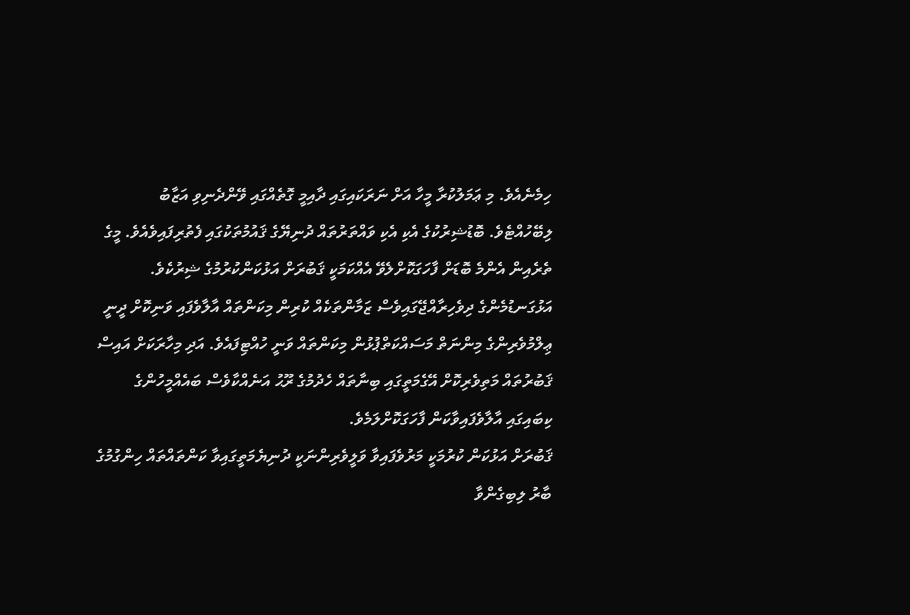ހިމެނެއެވެ. މި ޢަމަލުކުރާ މީހާ އަށް ނަރަކައިގައި ދާއިމީ ގޮތެއްގައި ވޭންދެނިވި އަޒާބު ލިބޭހުއްޓެވެ. ބޮޑުޝިރުކުގެ އެކި އެކި ވައްތަރުތައް ދުނިޔޭގެ ޤައުމުތަކުގައި ފެތުރިފައިވެއެވެ. މީގެ ތެރެއިން އެންމެ ބޮޑަށް ފާހަގަކޮށްލެވޭ އެއްކަމަކީ ޤަބުރަށް އަޅުކަންކުރުމުގެ ޝިރުކެވެ. އަޅުގަނޑުމެންގެ ދިވެހިރާއްޖޭގައިވެސް ޒަމާންތަކެއް ކުރިން މިކަންތައް އާލާވެފައި ވަނިކޮށް ދީނީ ޢިލްމުވެރިންގެ މިންނަތް މަސައްކަތްޕުޅުން މިކަންތައް ވަނީ ހުއްޓިފައެވެ. އަދި މިހާރަކަށް އައިސް ޤަބުރުތައް މަތިވެރިކޮށް އޭގެމަތީގައި ބިނާތައް ހެދުމުގެ ރޫޙު އަނެއްކާވެސް ބައެއްމީހުންގެ ކިބައިގައި އާލާވެފައިވާކަން ފާހަގަކޮށްލަމެވެ.
ޤަބުރަށް އަޅުކަން ކުރުމަކީ މަރުވެފައިވާ ވަލީވެރިންނަކީ ދުނިޔެމަތީގައިވާ ކަންތައްތައް ހިންގުމުގެ ބާރު ލިބިގެންވާ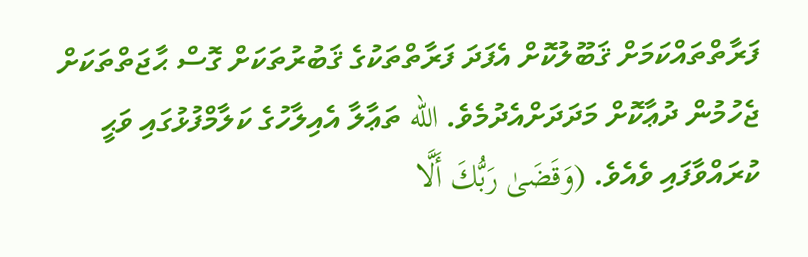ފަރާތްތައްކަމަށް ޤަބޫލުކޮށް އެފަދަ ފަރާތްތަކުގެ ޤަބުރުތަކަށް ގޮސް ޙާޖަތްތަކަށް ޖެހުމުން ދުޢާކޮށް މަދަދަށްއެދުމެވެ. الله ތަޢާލާ އެއިލާހުގެ ކަލާމްފުޅުގައި ވަޙީ ކުރައްވާފައި ވެއެވެ. (وَقَضَىٰ رَبُّكَ أَلَّا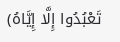تَعْبُدُوا إِلَّا إِيَّاهُ)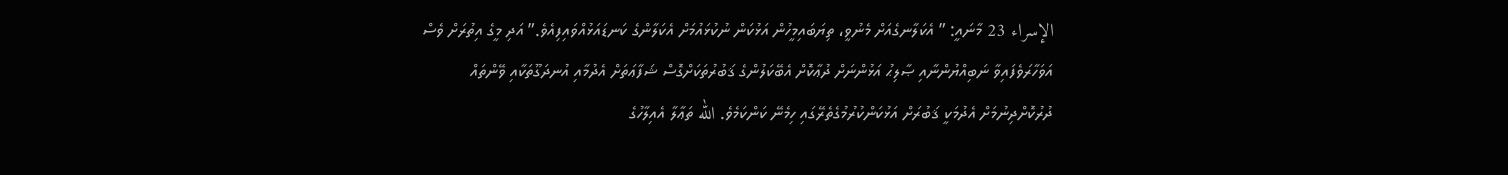الإسراء 23 މާނައީ: ” އެކަލާނގެއަށް މެނުވީ، ތިޔަބައިމީހުން އަޅުކަން ނުކުޅައުމަށް އެކަލާންގެ ކަނޑައަޅުއްވައިފިއެވެ.” އަދި މީގެ އިތުރަށް ވެސް އަވަހާރަވެފައިވާ ނަބިއްޔުންނާއި ޞާލިޙު އަޅުންނަށް ދުޢާކޮށް އެބޭކަލުންގެ ޤަބުރުތަކަށްގޮސް ޝަފާޢަތަށް އެދުމާއި އުނދަގޫތަކާއި ވޭންތައް ދުރުކޮށްދިނުމަށް އެދުމަކީ ޤަބުރަށް އަޅުކަންކުރުމުގެތެރޭގައި ހިމެނޭ ކަންކަމެވެ. الله ތަޢާލާ އެއިލާހުގެ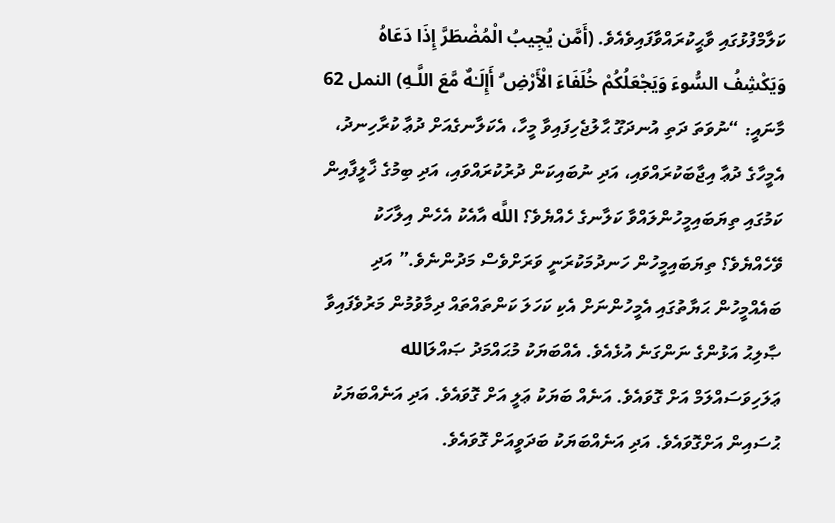ކަލާމްފުޅުގައި ވާޙީކުރައްވާފައިވެއެވެ. (أَمَّن يُجِيبُ الْمُضْطَرَّ إِذَا دَعَاهُ وَيَكْشِفُ السُّوءَ وَيَجْعَلُكُمْ خُلَفَاءَ الْأَرْضِ ۗ أَإِلَـٰهٌ مَّعَ اللَّـهِ) النمل 62 މާނައީ: “ނުވަތަ ދަތި އުނދަގޫ ޙާލުޖެހިފައިވާ މީހާ، އެކަލާނގެއަށް ދުޢާ ކުރާހިނދު، އެމީހާގެ ދުޢާ އިޖާބަކުރައްވައި، އަދި ނުބައިކަން ދުރުކުރައްވައި، އަދި ބިމުގެ ޚާލީފާއިން ކަމުގައި ތިޔަބައިމީހުންލައްވާ ކަލާނގެ ހެއްޔެވެ؟ اللَّه އާއެކު އެހެން އިލާހަކު ވޭހެއްޔެވެ؟ ތިޔަބައިމީހުން ހަނދުމަކުރަނީ ވަރަށްވެސް މަދުންނެވެ.” އަދި ބައެއްމީހުން ޙަޔާތުގައި އެމީހުންނަށް އެކި ކަހަލަ ކަންތައްތައް ދިމާވުމުން މަރުވެފައިވާ ޞާލިޙު އަޅުންގެ ނަންގަނެ އުޅެއެވެ. އެއްބަޔަކު މުޙައްމަދު ޞައްލަالله ޢަލަހިވަސައްލަމް އަށް ގޮވައެވެ. އަނެއް ބަޔަކު ޢަލީ އަށް ގޮވައެވެ. އަދި އަނެއްބަޔަކު ޙުސައިން އަށްގޮވައެވެ. އަދި އަނެއްބަޔަކު ބަދަވީއަށް ގޮވައެވެ.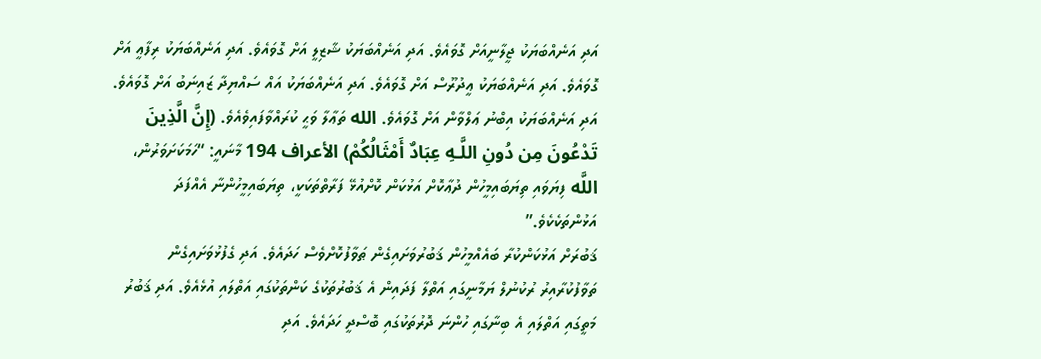އަދި އަނެއްބަޔަކު ޖީލާނީއަށް ގޮވައެވެ. އަދި އަނެއްބަޔަކު ޝާޒިލީ އަށް ގޮވައެވެ. އަދި އަނެއްބަޔަކު ރިފާޢީ އަށް ގޮވައެވެ. އަދި އަނެއްބަޔަކު ޢީދުރޫސް އަށް ގޮވައެވެ. އަދި އަނެއްބަޔަކު އައް ސައްޔިދާ ޒައިނަބު އަށް ގޮވައެވެ. އަދި އަނެއްބަޔަކު އިބްނު ޢަލްވާން އަށް ގޮވައެވެ. الله ތަޢާލާ ވަޙީ ކުރައްވާފައިވެއެވެ. (إِنَّ الَّذِينَ تَدْعُونَ مِن دُونِ اللَّـهِ عِبَادٌ أَمْثَالُكُمْ) الأعراف 194 މާނައީ: “ހަމަކަށަވަރުން، اللَّه ފިޔަވައި ތިޔަބައިމީހުން ދުޢާކޮށް އަޅުކަން ކޮށްއުޅޭ ފަރާތްތަކަކީ، ތިޔަބައިމީހުންނާ އެއްފަދަ އަޅުންތަކެކެވެ.”
ޤަބުރަށް އަޅުކަންކުރާ ބައެއްމީހުން ޤަބުރުވަށައިގެން ޠަވާފުކޮށްވެސް ހަދައެވެ. އަދި ގެފުޅުވަށައިގެން ތަވާފުކުރާއިރު ރުކުނުލް ޔަމާނީގައި އަތްލާ ފަދައިން އެ ޤަބުރުތަކުގެ ކަންތަކުގައި އަތްލައި އުޅެއެވެ. އަދި ޤަބުރު މަތީގައި އަތްލައި އެ ބިނާގައި ހުންނަ ދޮރުތަކުގައި ބޮސްދީ ހަދައެވެ. އަދި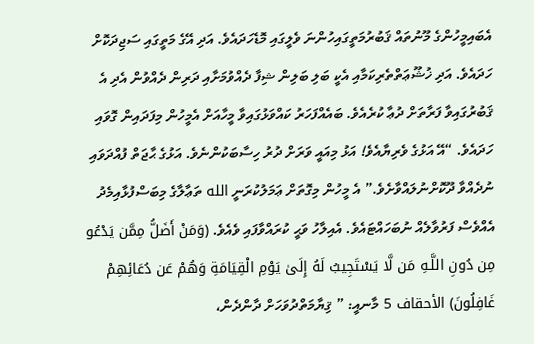އެބައިމީހުންގެ މޫނުތައް ޤަބުރުމަތީގައިހުންނަ ވެލީގައި މޮޑެހަދައެވެ. އަދި އޭގެ މަތީގައި ސަޖިދަކޮށް ހަދައެވެ. އަދި ޚުޝޫޢަތްތެރިކަމާއި އެކީ ބަލި ބަލިން ޝިފާ ދެއްވުމަށާއި ދަރިން ދެއްވުން އެދި އެ ޤަބުރުގައިވާ ފަރާތަށް ދުޢާ ކުރެއެވެ. ބައެއްފަހަރު ކައްވަޅުގައިވާ މީހާއަށް އެމީހުން މިފަދައިން ގޮވައި ހަދައެވެ. “އޭ އަޅުގެ ވެރިޔާއެވެ! އަޅު މިއައީ ވަރަށް ދުރު ހިސާބަކުންނެވެ. އަޅުގެ ޙާޖަތް ފުއްދަވައި ނުދެއްވާ ދޫކޮށްނުލައްވާށެވެ.” އެ މީހުން މިގޮތަށް ޢަމަލުކުރަނީ الله ތަޢާލާގެ މިބަސްފުޅާއިމެދު އެއްވެސް ފަރުވާލެއް ނުބަހައްޓައެވެ. އެއިލާހު ވަޙީ ކުރައްވާފައި ވެއެވެ. (وَمَنْ أَضَلُّ مِمَّن يَدْعُو مِن دُونِ اللَّـهِ مَن لَّا يَسْتَجِيبُ لَهُ إِلَىٰ يَوْمِ الْقِيَامَةِ وَهُمْ عَن دُعَائِهِمْ غَافِلُونَ) الأحقاف 5 މާނއީ: ” ޤިޔާމަތްދުވަހަށް ދާންދެން،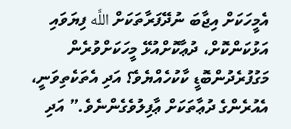އެމީހަކަށް އިޖާބަ ނުދޭފަރާތަކަށް اللَّه ފިޔަވައި އަޅުކަންކޮށް، ދުޢާކޮށްއުޅޭ މީހަކަށްވުރެން މަގުފުރެދުންބޮޑީ ކާކުހެއްޔެވެ؟ އަދި އެތަކެތިވަނީ، އެއުރެންގެ ދުޢާތަކަށް ޢާފިލުވެގެންނެވެ.” އަދި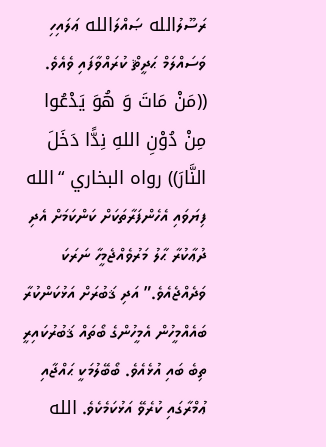ރަސޫލުالله ޞައްލަالله ޢަލައިހި ވަސައްލަމް ޙަދީޘް ކުރައްވާފައި ވެއެވެ. ((مَنْ مَاتَ وَ هُوَ يَدْعُوا مِنْ دُوْنِ اللهِ نِدًّا دَخَلَ النَّارَ)) رواه البخاري “الله ފިޔަވައި އެހެންފަރާތަކަށް ކަންކަމަށް އެދި ދުޢާކުރާ ޙާލު މަރުވެއްޖެމީހާ ނަރަކަ ވަދެއްޖެއެވެ.” އަދި ޤަބުރަށް އަޅުކަންކުރާ ބައެއްމީހުން އެމީހުންގެ ބޯތައް ޤަބުރުކައިރީ ތިބެ ބައި އުޅެއެވެ. ބޯބޭލުމަކީ ޙައްޖާއި ޢުމްރާގައި ކުރެވޭ އަޅުކަމެކެވެ. الله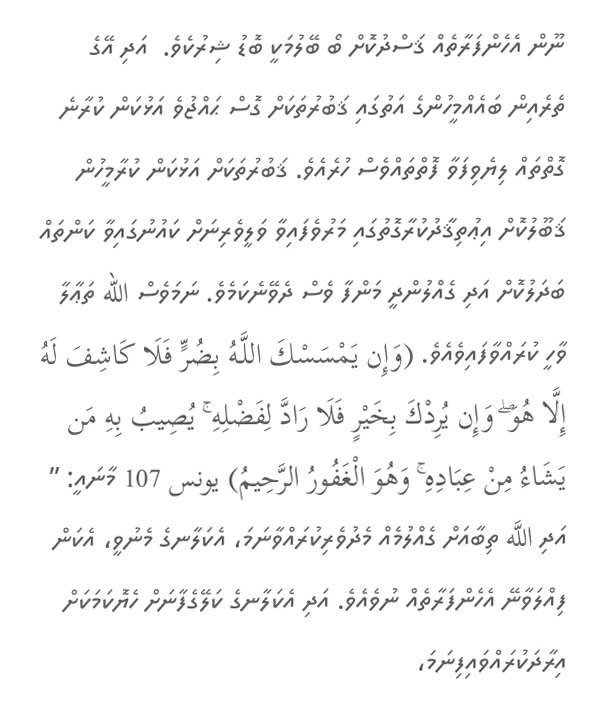ނޫން އެހެންފަރާތެއް ޤަސްދުކޮށް ބޯ ބޭލުމަކީ ބޮޑު ޝިރުކެވެ.  އަދި އޭގެ ތެރެއިން ބައެއްމީހުންގެ އަތުގައި ޤަބުރުތަކަށް ގޮސް ޙައްޖުވެ އަޅުކަން ކުރާނެ ގޮތްތައް ލިޔެވިފަވާ ފޮތްތައްވެސް ހުރެއެވެ. ޤަބުރުތަކަށް އަޅުކަން ކުރާމީހުން ޤަބޫލުކޮށް އިޢުތިޤާދުކުރާގޮތުގައި މަރުވެފައިވާ ވަލީވެރިނަށް ކައުނުގައިވާ ކަންތައް ބަދަލުކޮށް އަދި ގެއްލުންދީ މަންފާ ވެސް ދެވޭނެކަމެވެ. ނަމަވެސް الله ތަޢާލާ ވާހީ ކުރައްވާފައިވެއެވެ. (وَإِن يَمْسَسْكَ اللَّـهُ بِضُرٍّ فَلَا كَاشِفَ لَهُ إِلَّا هُوَ ۖ وَإِن يُرِدْكَ بِخَيْرٍ فَلَا رَادَّ لِفَضْلِهِ ۚ يُصِيبُ بِهِ مَن يَشَاءُ مِنْ عِبَادِهِ ۚ وَهُوَ الْغَفُورُ الرَّحِيمُ) يونس 107 މާނައީ: ” އަދި اللَّه ތިބާއަށް ގެއްލުމެއް މެދުވެރިކުރައްވާނަމަ، އެކަލާނގެ މެނުވީ، އެކަން ފިއްލަވާނޭ އެހެންފަރާތެއް ނުވެއެވެ. އަދި އެކަލާނގެ ކަލޭގެފާނަށް ހެޔޮކަމަކަށް އިރާދަކުރައްވައިފިނަމަ،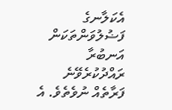އެކަލާނގެ ފަޟުލުވަންތަކަން އަނބުރާ ރައްދުކުރެވޭނެ ފަރާތެއް ނުވެތެވެ. އެ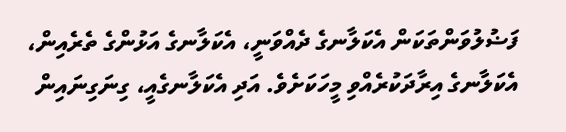ފަޟުލުވަންތަކަން އެކަލާނގެ ދެއްވަނީ، އެކަލާނގެ އަޅުންގެ ތެރެއިން، އެކަލާނގެ އިރާދަކުރެއްވި މީހަކަށެވެ. އަދި އެކަލާނގެއީ، ގިނަގިނައިން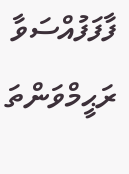ފާފަފުއްސަވާ ރަޙީމްވަންތަ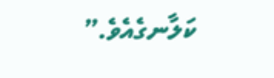ކަލާނގެއެވެ.”